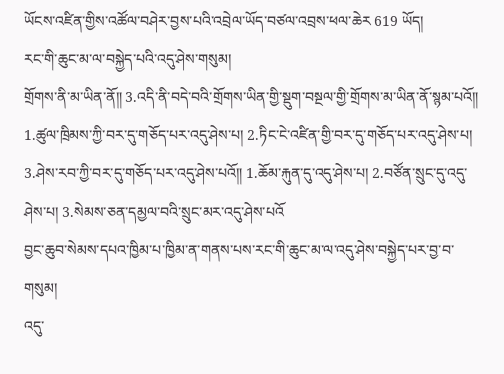ཡོངས་འཛིན་གྱིས་འཚོལ་བཤེར་བྱས་པའི་འབྲེལ་ཡོད་བཙལ་འབྲས་ཕལ་ཆེར 619 ཡོད།
རང་གི་ཆུང་མ་ལ་བསྐྱེད་པའི་འདུ་ཤེས་གསུམ།
གྲོགས་ནི་མ་ཡིན་ནོ༎ 3.འདི་ནི་བདེ་བའི་གྲོགས་ཡིན་གྱི་སྡུག་བསྔལ་གྱི་གྲོགས་མ་ཡིན་ནོ་སྙམ་པའོ༎ 1.ཚུལ་ཁྲིམས་ཀྱི་བར་དུ་གཅོད་པར་འདུ་ཤེས་པ། 2.ཏིང་ངེ་འཛིན་གྱི་བར་དུ་གཅོད་པར་འདུ་ཤེས་པ། 3.ཤེས་རབ་ཀྱི་བར་དུ་གཅོད་པར་འདུ་ཤེས་པའོ༎ 1.ཆོམ་རྐུན་དུ་འདུ་ཤེས་པ། 2.བཙོན་སྲུང་དུ་འདུ་ཤེས་པ། 3.སེམས་ཅན་དམྱལ་བའི་སྲུང་མར་འདུ་ཤེས་པའོ
བྱང་ཆུབ་སེམས་དཔའ་ཁྱིམ་པ་ཁྱིམ་ན་གནས་པས་རང་གི་ཆུང་མ་ལ་འདུ་ཤེས་བསྐྱེད་པར་བྱ་བ་གསུམ།
འདུ་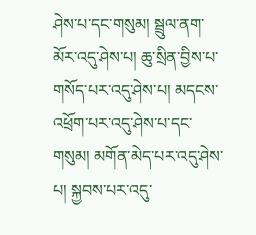ཤེས་པ་དང་གསུམ། སྦྲུལ་ནག་མོར་འདུ་ཤེས་པ། ཆུ་སྲིན་བྱིས་པ་གསོད་པར་འདུ་ཤེས་པ། མདངས་འཕྲོག་པར་འདུ་ཤེས་པ་དང་གསུམ། མགོན་མེད་པར་འདུ་ཤེས་པ། སྐྱབས་པར་འདུ་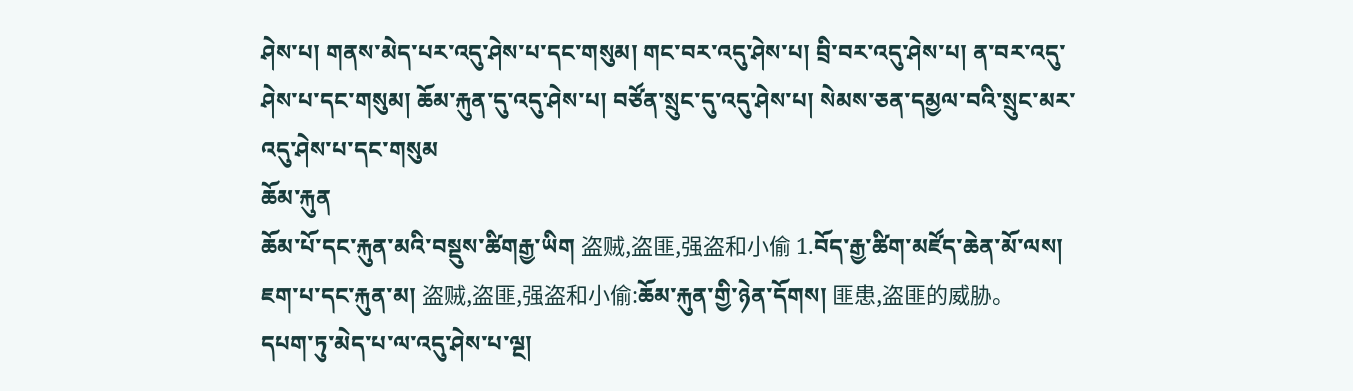ཤེས་པ། གནས་མེད་པར་འདུ་ཤེས་པ་དང་གསུམ། གང་བར་འདུ་ཤེས་པ། བྲི་བར་འདུ་ཤེས་པ། ན་བར་འདུ་ཤེས་པ་དང་གསུམ། ཆོམ་རྐུན་དུ་འདུ་ཤེས་པ། བཙོན་སྲུང་དུ་འདུ་ཤེས་པ། སེམས་ཅན་དམྱལ་བའི་སྲུང་མར་འདུ་ཤེས་པ་དང་གསུམ
ཆོམ་རྐུན
ཆོམ་པོ་དང་རྐུན་མའི་བསྡུས་ཚིགརྒྱ་ཡིག 盗贼,盗匪,强盗和小偷 1.བོད་རྒྱ་ཚིག་མཛོད་ཆེན་མོ་ལས། ཇག་པ་དང་རྐུན་མ། 盗贼,盗匪,强盗和小偷:ཆོམ་རྐུན་གྱི་ཉེན་དོགས། 匪患,盗匪的威胁。
དཔག་ཏུ་མེད་པ་ལ་འདུ་ཤེས་པ་ལྔ།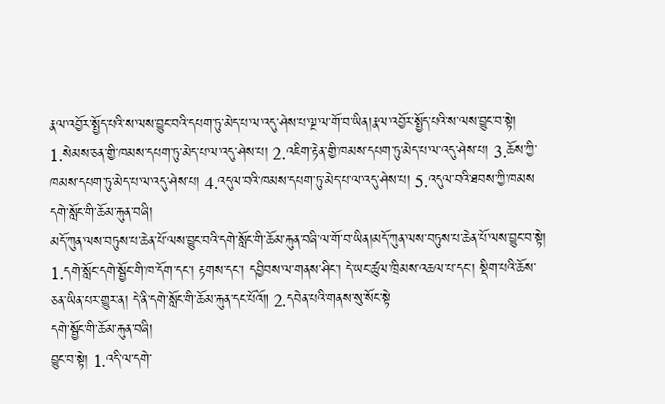རྣལ་འབྱོར་སྤྱོད་པའི་ས་ལས་བྱུང་བའི་དཔག་ཏུ་མེད་པ་ལ་འདུ་ཤེས་པ་ལྔ་ལ་གོ་བ་ཡིན།རྣལ་འབྱོར་སྤྱོད་པའི་ས་ལས་བྱུང་བ་སྟེ། 1.སེམས་ཅན་གྱི་ཁམས་དཔག་ཏུ་མེད་པ་ལ་འདུ་ཤེས་པ། 2.འཇིག་རྟེན་གྱི་ཁམས་དཔག་ཏུ་མེད་པ་ལ་འདུ་ཤེས་པ། 3.ཆོས་ཀྱི་ཁམས་དཔག་ཏུ་མེད་པ་ལ་འདུ་ཤེས་པ། 4.འདུལ་བའི་ཁམས་དཔག་ཏུ་མེད་པ་ལ་འདུ་ཤེས་པ། 5.འདུལ་བའི་ཐབས་ཀྱི་ཁམས
དགེ་སློང་གི་ཆོམ་རྐུན་བཞི།
མདོ་ཀུན་ལས་བཏུས་པ་ཆེན་པོ་ལས་བྱུང་བའི་དགེ་སློང་གི་ཆོམ་རྐུན་བཞི་ལ་གོ་བ་ཡིན།མདོ་ཀུན་ལས་བཏུས་པ་ཆེན་པོ་ལས་བྱུང་བ་སྟེ། 1.དགེ་སློང་དགེ་སྦྱོང་གི་ཁ་དོག་དང་། རྟགས་དང་། དབྱིབས་ལ་གནས་ཤིང་། དེ་ཡང་ཚུལ་ཁྲིམས་འཆལ་པ་དང་། སྡིག་པའི་ཆོས་ཅན་ཡིན་པར་གྱུར་ན། དེ་ནི་དགེ་སློང་གི་ཆོམ་རྐུན་དང་པོའོ༎ 2.དབེན་པའི་གནས་སུ་སོང་སྟེ
དགེ་སྦྱོང་གི་ཆོམ་རྐུན་བཞི།
བྱུང་བ་སྟེ། 1.འདི་ལ་དགེ་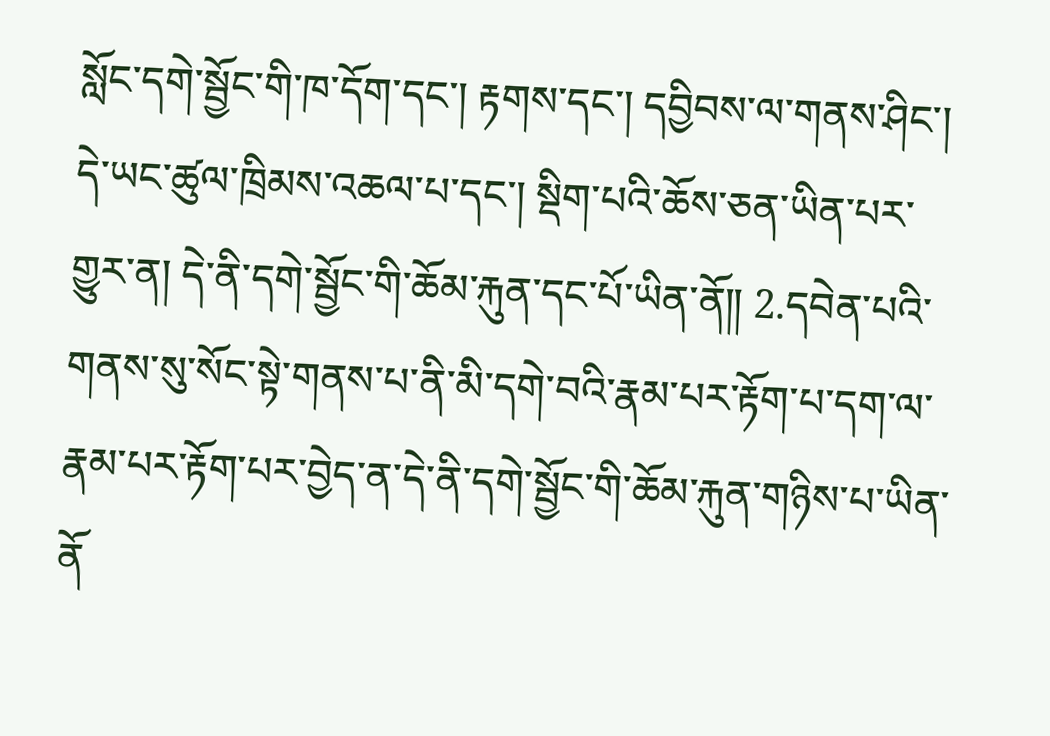སློང་དགེ་སྦྱོང་གི་ཁ་དོག་དང་། རྟགས་དང་། དབྱིབས་ལ་གནས་ཤིང་། དེ་ཡང་ཚུལ་ཁྲིམས་འཆལ་པ་དང་། སྡིག་པའི་ཆོས་ཅན་ཡིན་པར་གྱུར་ན། དེ་ནི་དགེ་སྦྱོང་གི་ཆོམ་རྐུན་དང་པོ་ཡིན་ནོ༎ 2.དབེན་པའི་གནས་སུ་སོང་སྟེ་གནས་པ་ནི་མི་དགེ་བའི་རྣམ་པར་རྟོག་པ་དག་ལ་རྣམ་པར་རྟོག་པར་བྱེད་ན་དེ་ནི་དགེ་སྦྱོང་གི་ཆོམ་རྐུན་གཉིས་པ་ཡིན་ནོ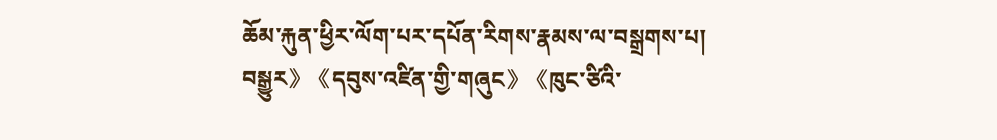ཆོམ་རྐུན་ཕྱིར་ལོག་པར་དཔོན་རིགས་རྣམས་ལ་བསྒྲགས་པ།
བསྒྱུར》《དབུས་འཛིན་གྱི་གཞུང》《ཁུང་ཙིའི་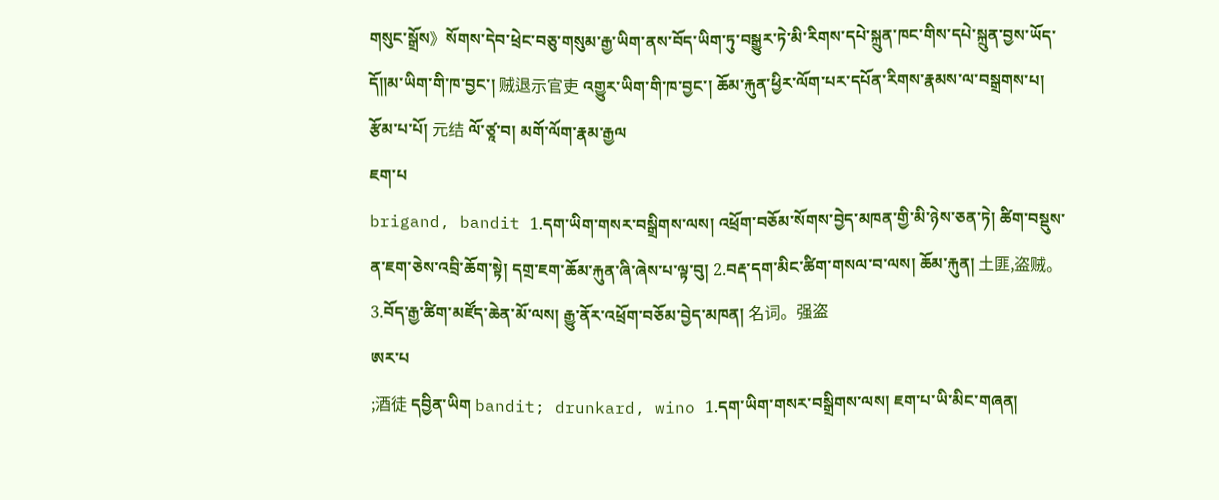གསུང་སྒྲོས》སོགས་དེབ་ཕྲེང་བཅུ་གསུམ་རྒྱ་ཡིག་ནས་བོད་ཡིག་ཏུ་བསྒྱུར་ཏེ་མི་རིགས་དཔེ་སྐྲུན་ཁང་གིས་དཔེ་སྐྲུན་བྱས་ཡོད་དོ༎མ་ཡིག་གི་ཁ་བྱང་། 贼退示官吏 འགྱུར་ཡིག་གི་ཁ་བྱང་། ཆོམ་རྐུན་ཕྱིར་ལོག་པར་དཔོན་རིགས་རྣམས་ལ་བསྒྲགས་པ། རྩོམ་པ་པོ། 元结 ལོ་ཙཱ་བ། མགོ་ལོག་རྣམ་རྒྱལ
ཇག་པ
brigand, bandit 1.དག་ཡིག་གསར་བསྒྲིགས་ལས། འཕྲོག་བཅོམ་སོགས་བྱེད་མཁན་གྱི་མི་ཉེས་ཅན་ཏེ། ཚིག་བསྡུས་ན་ཇག་ཅེས་འབྲི་ཆོག་སྟེ། དགྲ་ཇག་ཆོམ་རྐུན་ཞི་ཞེས་པ་ལྟ་བུ། 2.བརྡ་དག་མིང་ཚིག་གསལ་བ་ལས། ཆོམ་རྐུན། 土匪,盗贼。 3.བོད་རྒྱ་ཚིག་མཛོད་ཆེན་མོ་ལས། རྒྱུ་ནོར་འཕྲོག་བཅོམ་བྱེད་མཁན། 名词。强盗
ཨར་པ
;酒徒 དབྱིན་ཡིག bandit; drunkard, wino 1.དག་ཡིག་གསར་བསྒྲིགས་ལས། ཇག་པ་ཡི་མིང་གཞན།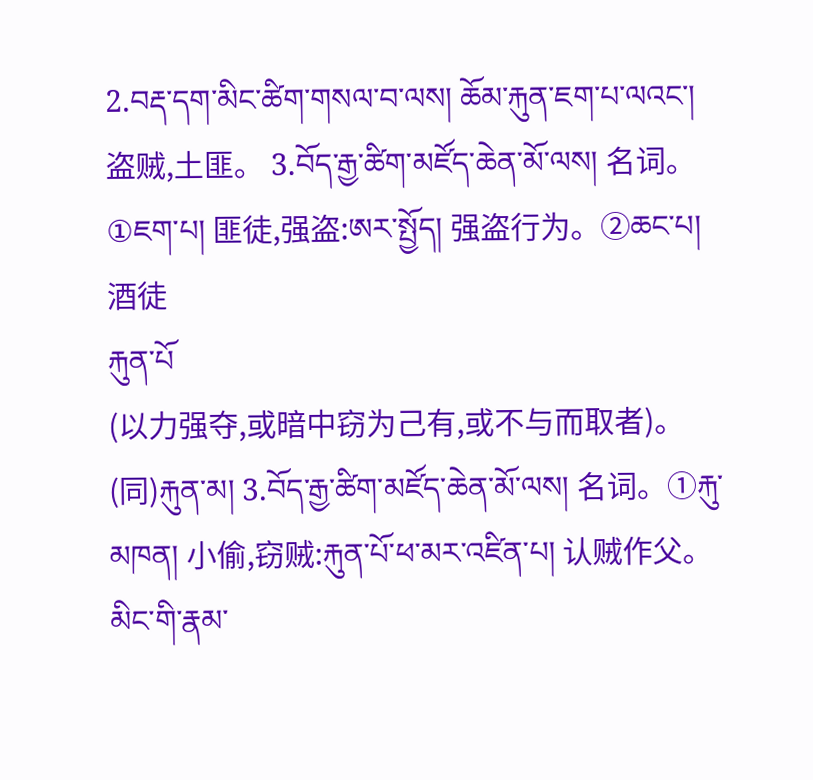2.བརྡ་དག་མིང་ཚིག་གསལ་བ་ལས། ཆོམ་རྐུན་ཇག་པ་ལའང་། 盗贼,土匪。 3.བོད་རྒྱ་ཚིག་མཛོད་ཆེན་མོ་ལས། 名词。①ཇག་པ། 匪徒,强盗:ཨར་སྤྱོད། 强盗行为。②ཆང་པ། 酒徒
རྐུན་པོ
(以力强夺,或暗中窃为己有,或不与而取者)。(同)རྐུན་མ། 3.བོད་རྒྱ་ཚིག་མཛོད་ཆེན་མོ་ལས། 名词。①རྐུ་མཁན། 小偷,窃贼:རྐུན་པོ་ཕ་མར་འཛིན་པ། 认贼作父。མིང་གི་རྣམ་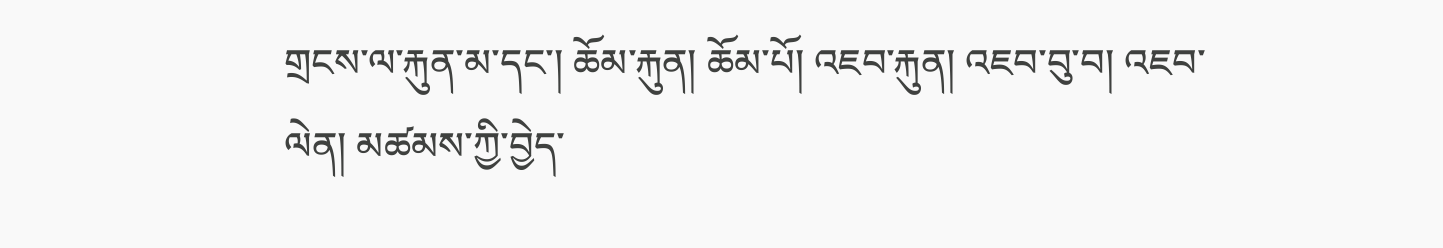གྲངས་ལ་རྐུན་མ་དང་། ཆོམ་རྐུན། ཆོམ་པོ། འཇབ་རྐུན། འཇབ་བུ་བ། འཇབ་ལེན། མཚམས་ཀྱི་བྱེད་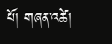པོ། གཞན་འཚེ།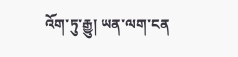འོག་ཏུ་རྒྱུ། ཡན་ལག་ངན